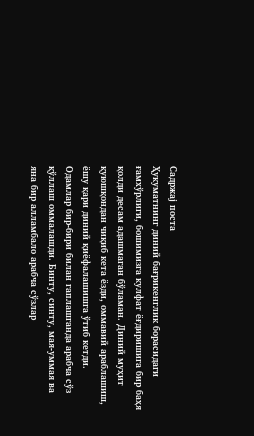Садржај поста
Ҳукуматнинг диний бағрикенглик борасидаги ғамхўрлиги, бошимизга кулфат ёғдиришига бир баҳя қолди десам адашмаган бўламан. Диний муҳит қуюшқондан чиқиб кета ёзди, оммавий араблашиш, ёшу қари диний қиёфалашишга ўтиб кетди. Одамлар бир-бири билан гаплашганда арабча сўз қўллаш оммалашди. Бинту, синту, мая-уммая ва яна бир алламбало арабча сўзлар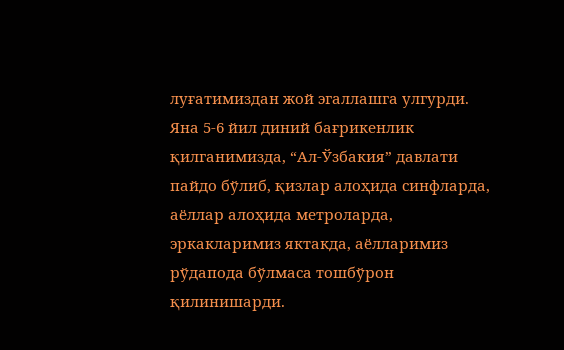луғатимиздан жой эгаллашга улгурди. Яна 5-6 йил диний бағрикенлик қилганимизда, “Ал-Ўзбакия” давлати пайдо бўлиб, қизлар алоҳида синфларда, аёллар алоҳида метроларда, эркакларимиз яктакда, аёлларимиз рўдапода бўлмаса тошбўрон қилинишарди.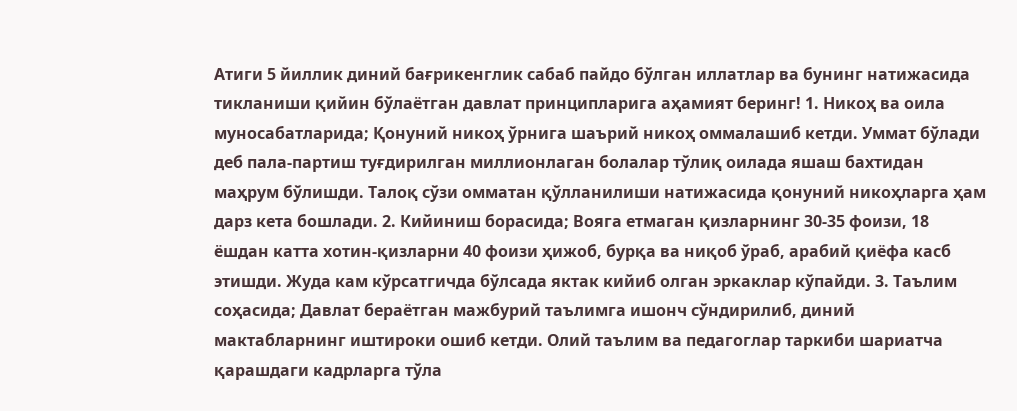Атиги 5 йиллик диний бағрикенглик сабаб пайдо бўлган иллатлар ва бунинг натижасида тикланиши қийин бўлаётган давлат принципларига аҳамият беринг! 1. Никоҳ ва оила муносабатларида; Қонуний никоҳ ўрнига шаърий никоҳ оммалашиб кетди. Уммат бўлади деб пала-партиш туғдирилган миллионлаган болалар тўлиқ оилада яшаш бахтидан маҳрум бўлишди. Талоқ сўзи омматан қўлланилиши натижасида қонуний никоҳларга ҳам дарз кета бошлади. 2. Кийиниш борасида; Вояга етмаган қизларнинг 30-35 фоизи, 18 ёшдан катта хотин-қизларни 40 фоизи ҳижоб, бурқа ва ниқоб ўраб, арабий қиёфа касб этишди. Жуда кам кўрсатгичда бўлсада яктак кийиб олган эркаклар кўпайди. 3. Таълим соҳасида; Давлат бераётган мажбурий таълимга ишонч сўндирилиб, диний мактабларнинг иштироки ошиб кетди. Олий таълим ва педагоглар таркиби шариатча қарашдаги кадрларга тўла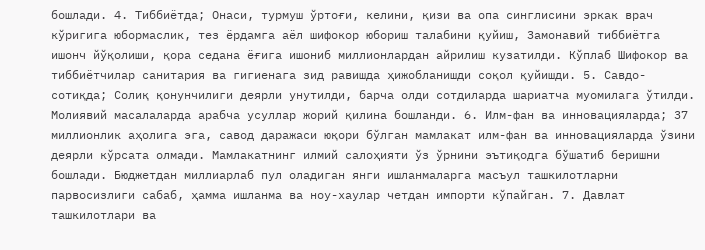бошлади. 4. Тиббиётда; Онаси, турмуш ўртоғи, келини, қизи ва опа синглисини эркак врач кўригига юбормаслик, тез ёрдамга аёл шифокор юбориш талабини қуйиш, Замонавий тиббиётга ишонч йўқолиши, қора седана ёғига ишониб миллионлардан айрилиш кузатилди. Кўплаб Шифокор ва тиббиётчилар санитария ва гигиенага зид равишда ҳижобланишди соқол қуйишди. 5. Савдо-сотиқда; Солиқ қонунчилиги деярли унутилди, барча олди сотдиларда шариатча муомилага ўтилди. Молиявий масалаларда арабча усуллар жорий қилина бошланди. 6. Илм-фан ва инновацияларда; 37 миллионлик аҳолига эга, савод даражаси юқори бўлган мамлакат илм-фан ва инновацияларда ўзини деярли кўрсата олмади. Мамлакатнинг илмий салоҳияти ўз ўрнини эътиқодга бўшатиб беришни бошлади. Бюджетдан миллиарлаб пул оладиган янги ишланмаларга масъул ташкилотларни парвосизлиги сабаб, ҳамма ишланма ва ноу-хаулар четдан импорти кўпайган. 7. Давлат ташкилотлари ва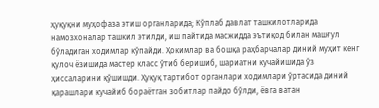ҳуқуқни муҳофаза этиш органларида; Кўплаб давлат ташкилотларида намозхоналар ташкил этилди, иш пайтида масжидда эътиқод билан машғул бўладиган ходимлар кўпайди. Ҳокимлар ва бошқа раҳбарчалар диний муҳит кенг қулоч ёзишида мастер класс ўтиб беришиб, шариатни кучайишида ўз ҳиссаларини қўшишди. Ҳуқуқ тартибот органлари ходимлари ўртасида диний қарашлари кучайиб бораётган зобитлар пайдо бўлди, ёвга ватан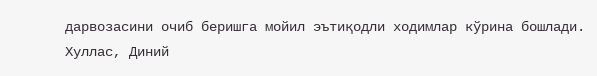дарвозасини очиб беришга мойил эътиқодли ходимлар кўрина бошлади. Хуллас, Диний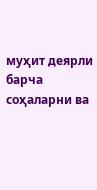муҳит деярли барча соҳаларни ва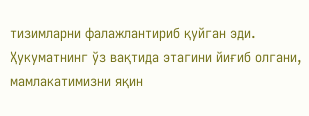тизимларни фалажлантириб қуйган эди. Ҳукуматнинг ўз вақтида этагини йиғиб олгани, мамлакатимизни яқин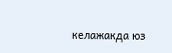келажакда юз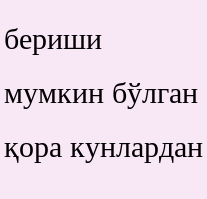бериши мумкин бўлган қора кунлардан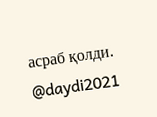асраб қолди. @daydi2021